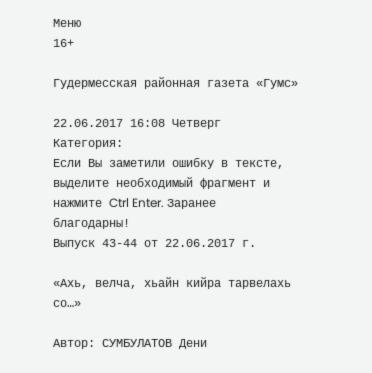Меню
16+

Гудермесская районная газета «Гумс»

22.06.2017 16:08 Четверг
Категория:
Если Вы заметили ошибку в тексте, выделите необходимый фрагмент и нажмите Ctrl Enter. Заранее благодарны!
Выпуск 43-44 от 22.06.2017 г.

«Ахь, велча, хьайн кийра тарвелахь со…»

Автор: СУМБУЛАТОВ Дени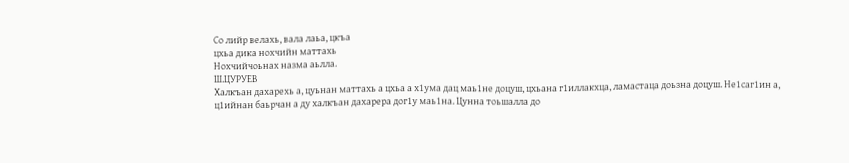Со лийр велахь, вала лаьа, цкъа
цхьа дика нохчийн маттахь
Нохчийчоьнах назма аьлла.
Ш.ЦУРУЕВ
Халкъан дахарехь а, цуьнан маттахь а цхьа а х1ума дац маь1не доцуш, цхьана г1иллакхца, ламастаца доьзна доцуш. Не1саг1ин а, ц1ийнан баьрчан а ду халкъан дахарера дог1у маь1на. Цунна тоьшалла до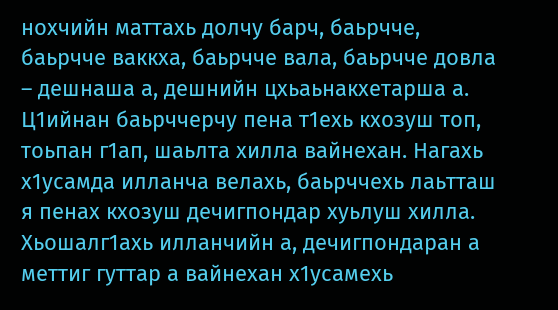нохчийн маттахь долчу барч, баьрчче, баьрчче ваккха, баьрчче вала, баьрчче довла – дешнаша а, дешнийн цхьаьнакхетарша а. Ц1ийнан баьрччерчу пена т1ехь кхозуш топ, тоьпан г1ап, шаьлта хилла вайнехан. Нагахь х1усамда илланча велахь, баьрччехь лаьтташ я пенах кхозуш дечигпондар хуьлуш хилла.
Хьошалг1ахь илланчийн а, дечигпондаран а меттиг гуттар а вайнехан х1усамехь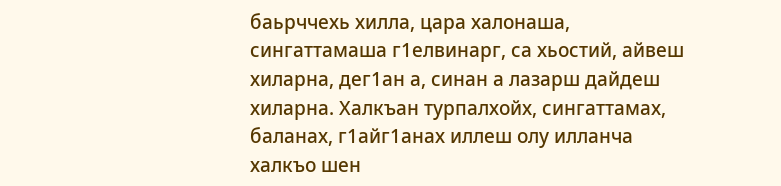баьрччехь хилла, цара халонаша, сингаттамаша г1елвинарг, са хьостий, айвеш хиларна, дег1ан а, синан а лазарш дайдеш хиларна. Халкъан турпалхойх, сингаттамах, баланах, г1айг1анах иллеш олу илланча халкъо шен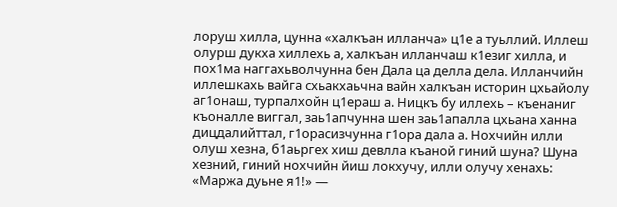лоруш хилла, цунна «халкъан илланча» ц1е а туьллий. Иллеш олурш дукха хиллехь а, халкъан илланчаш к1езиг хилла, и пох1ма наггахьволчунна бен Дала ца делла дела. Илланчийн иллешкахь вайга схьакхаьчна вайн халкъан историн цхьайолу аг1онаш, турпалхойн ц1ераш а. Ницкъ бу иллехь – къенаниг къоналле виггал, заь1апчунна шен заь1апалла цхьана ханна дицдалийттал, г1орасизчунна г1ора дала а. Нохчийн илли олуш хезна, б1аьргех хиш девлла къаной гиний шуна? Шуна хезний, гиний нохчийн йиш локхучу, илли олучу хенахь: «Маржа дуьне я1!» —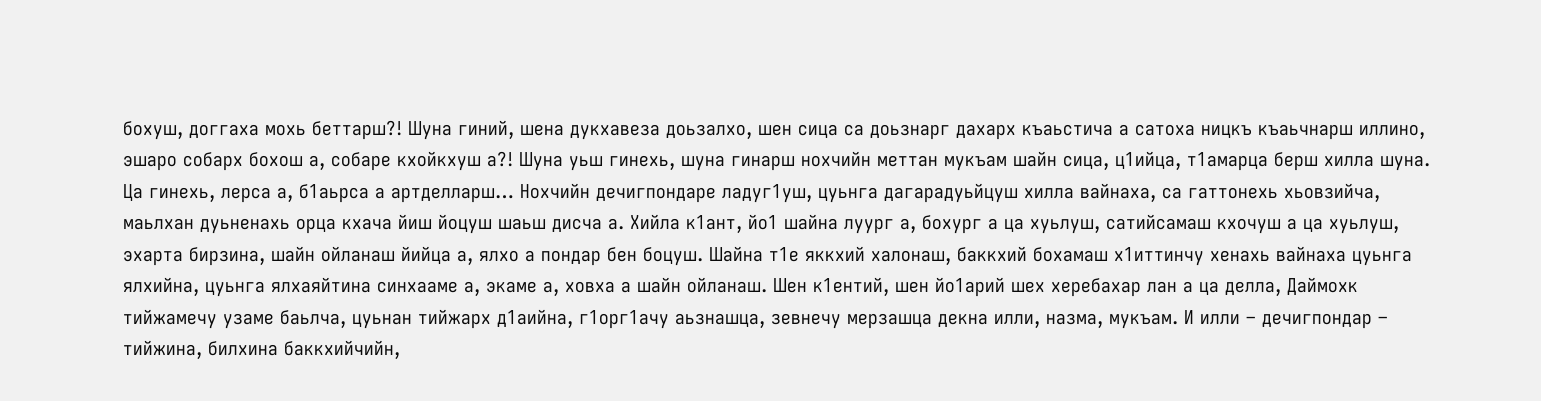бохуш, доггаха мохь беттарш?! Шуна гиний, шена дукхавеза доьзалхо, шен сица са доьзнарг дахарх къаьстича а сатоха ницкъ къаьчнарш иллино, эшаро собарх бохош а, собаре кхойкхуш а?! Шуна уьш гинехь, шуна гинарш нохчийн меттан мукъам шайн сица, ц1ийца, т1амарца берш хилла шуна. Ца гинехь, лерса а, б1аьрса а артделларш… Нохчийн дечигпондаре ладуг1уш, цуьнга дагарадуьйцуш хилла вайнаха, са гаттонехь хьовзийча, маьлхан дуьненахь орца кхача йиш йоцуш шаьш дисча а. Хийла к1ант, йо1 шайна луург а, бохург а ца хуьлуш, сатийсамаш кхочуш а ца хуьлуш, эхарта бирзина, шайн ойланаш йийца а, ялхо а пондар бен боцуш. Шайна т1е яккхий халонаш, баккхий бохамаш х1иттинчу хенахь вайнаха цуьнга ялхийна, цуьнга ялхаяйтина синхааме а, экаме а, ховха а шайн ойланаш. Шен к1ентий, шен йо1арий шех херебахар лан а ца делла, Даймохк тийжамечу узаме баьлча, цуьнан тийжарх д1аийна, г1орг1ачу аьзнашца, зевнечу мерзашца декна илли, назма, мукъам. И илли – дечигпондар – тийжина, билхина баккхийчийн,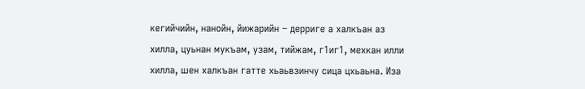кегийчийн, нанойн, йижарийн – дерриге а халкъан аз хилла, цуьнан мукъам, узам, тийжам, г1иг1, мехкан илли хилла, шен халкъан гатте хьаьвзинчу сица цхьаьна. Иза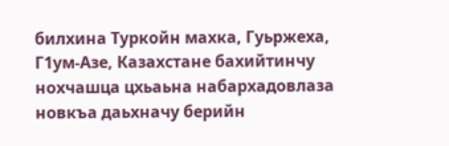билхина Туркойн махка, Гуьржеха, Г1ум-Азе, Казахстане бахийтинчу нохчашца цхьаьна набархадовлаза новкъа даьхначу берийн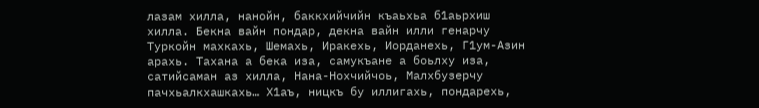лазам хилла, нанойн, баккхийчийн къаьхьа б1аьрхиш хилла. Бекна вайн пондар, декна вайн илли генарчу Туркойн махкахь, Шемахь, Иракехь, Иорданехь, Г1ум-Азин арахь. Тахана а бека иза, самукъане а боьлху иза, сатийсаман аз хилла, Нана-Нохчийчоь, Малхбузерчу пачхьалкхашкахь… Х1аъ, ницкъ бу иллигахь, пондарехь,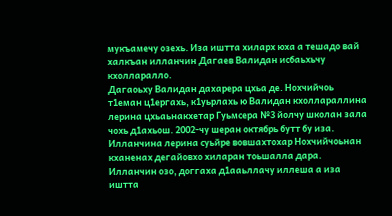мукъамечу озехь. Иза иштта хиларх юха а тешадо вай халкъан илланчин Дагаев Валидан исбаьхьчу кхолларалло.
Дагаоьху Валидан дахарера цхьа де. Нохчийчоь т1еман ц1ергахь, к1уьрлахь ю Валидан кхоллараллина лерина цхьаьнакхетар Гуьмсера №3 йолчу школан зала чохь д1ахьош. 2002-чу шеран октябрь бутт бу иза. Илланчина лерина суьйре вовшахтохар Нохчийчоьнан кханенах дегайовхо хиларан тоьшалла дара. Илланчин озо, доггаха д1ааьллачу иллеша а иза иштта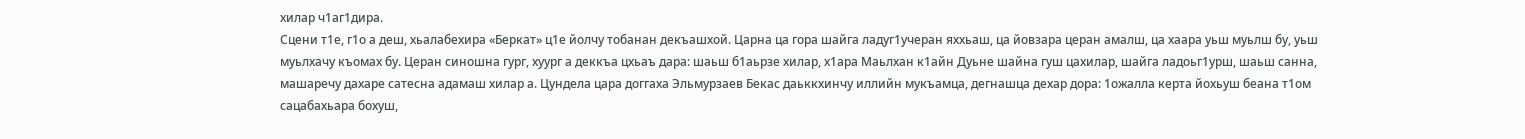хилар ч1аг1дира.
Сцени т1е, г1о а деш, хьалабехира «Беркат» ц1е йолчу тобанан декъашхой. Царна ца гора шайга ладуг1учеран яххьаш, ца йовзара церан амалш, ца хаара уьш муьлш бу, уьш муьлхачу къомах бу. Церан синошна гург, хуург а деккъа цхьаъ дара: шаьш б1аьрзе хилар, х1ара Маьлхан к1айн Дуьне шайна гуш цахилар, шайга ладоьг1урш, шаьш санна, машаречу дахаре сатесна адамаш хилар а. Цундела цара доггаха Эльмурзаев Бекас даьккхинчу иллийн мукъамца, дегнашца дехар дора: 1ожалла керта йохьуш беана т1ом сацабахьара бохуш,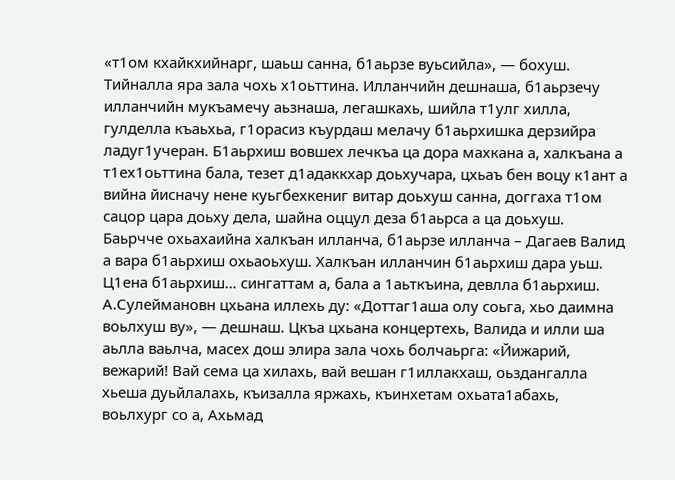«т1ом кхайкхийнарг, шаьш санна, б1аьрзе вуьсийла», — бохуш. Тийналла яра зала чохь х1оьттина. Илланчийн дешнаша, б1аьрзечу илланчийн мукъамечу аьзнаша, легашкахь, шийла т1улг хилла, гулделла къаьхьа, г1орасиз къурдаш мелачу б1аьрхишка дерзийра ладуг1учеран. Б1аьрхиш вовшех лечкъа ца дора махкана а, халкъана а т1ех1оьттина бала, тезет д1адаккхар доьхучара, цхьаъ бен воцу к1ант а вийна йисначу нене куьгбехкениг витар доьхуш санна, доггаха т1ом сацор цара доьху дела, шайна оццул деза б1аьрса а ца доьхуш.
Баьрчче охьахаийна халкъан илланча, б1аьрзе илланча – Дагаев Валид а вара б1аьрхиш охьаоьхуш. Халкъан илланчин б1аьрхиш дара уьш. Ц1ена б1аьрхиш… сингаттам а, бала а 1аьткъина, девлла б1аьрхиш. А.Сулеймановн цхьана иллехь ду: «Доттаг1аша олу соьга, хьо даимна воьлхуш ву», — дешнаш. Цкъа цхьана концертехь, Валида и илли ша аьлла ваьлча, масех дош элира зала чохь болчаьрга: «Йижарий, вежарий! Вай сема ца хилахь, вай вешан г1иллакхаш, оьздангалла хьеша дуьйлалахь, къизалла яржахь, къинхетам охьата1абахь, воьлхург со а, Ахьмад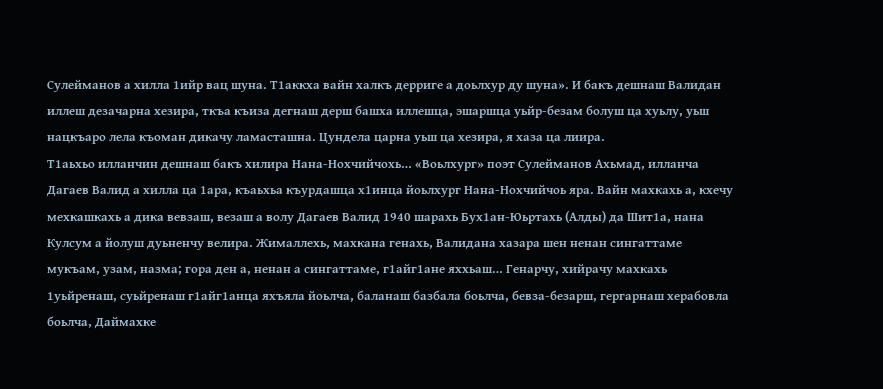Сулейманов а хилла 1ийр вац шуна. Т1аккха вайн халкъ дерриге а доьлхур ду шуна». И бакъ дешнаш Валидан иллеш дезачарна хезира, ткъа къиза дегнаш дерш башха иллешца, эшаршца уьйр-безам болуш ца хуьлу, уьш нацкъаро лела къоман дикачу ламасташна. Цундела царна уьш ца хезира, я хаза ца лиира.
Т1аьхьо илланчин дешнаш бакъ хилира Нана-Нохчийчохь… «Воьлхург» поэт Сулейманов Ахьмад, илланча Дагаев Валид а хилла ца 1ара, къаьхьа къурдашца х1инца йоьлхург Нана-Нохчийчоь яра. Вайн махкахь а, кхечу мехкашкахь а дика вевзаш, везаш а волу Дагаев Валид 1940 шарахь Бух1ан-Юьртахь (Алды) да Шит1а, нана Кулсум а йолуш дуьненчу велира. Жималлехь, махкана генахь, Валидана хазара шен ненан сингаттаме мукъам, узам, назма; гора ден а, ненан а сингаттаме, г1айг1ане яххьаш… Генарчу, хийрачу махкахь 1уьйренаш, суьйренаш г1айг1анца яхъяла йоьлча, баланаш базбала боьлча, бевза-безарш, гергарнаш херабовла боьлча, Даймахке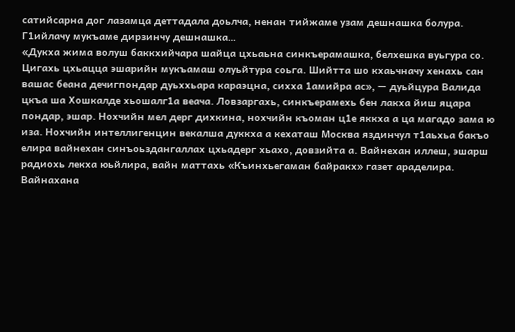сатийсарна дог лазамца деттадала доьлча, ненан тийжаме узам дешнашка болура. Г1ийлачу мукъаме дирзинчу дешнашка…
«Дукха жима волуш баккхийчара шайца цхьаьна синкъерамашка, белхешка вуьгура со. Цигахь цхьацца эшарийн мукъамаш олуьйтура соьга. Шийтта шо кхаьчначу хенахь сан вашас беана дечигпондар дуьххьара караэцна, сихха 1амийра ас», — дуьйцура Валида цкъа ша Хошкалде хьошалг1а веача. Ловзаргахь, синкъерамехь бен лакха йиш яцара пондар, эшар. Нохчийн мел дерг дихкина, нохчийн къоман ц1е яккха а ца магадо зама ю иза. Нохчийн интеллигенцин векалша дуккха а кехаташ Москва яздинчул т1аьхьа бакъо елира вайнехан синъоьздангаллах цхьадерг хьахо, довзийта а. Вайнехан иллеш, эшарш радиохь лекха юьйлира, вайн маттахь «Къинхьегаман байракх» газет араделира. Вайнахана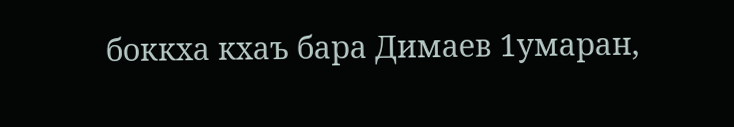боккха кхаъ бара Димаев 1умаран,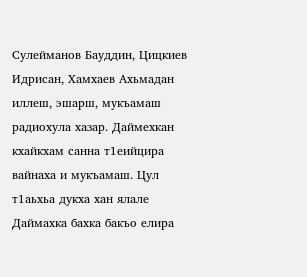Сулейманов Бауддин, Цицкиев Идрисан, Хамхаев Ахьмадан иллеш, эшарш, мукъамаш радиохула хазар. Даймехкан кхайкхам санна т1еийцира вайнаха и мукъамаш. Цул т1аьхьа дукха хан ялале Даймахка бахка бакъо елира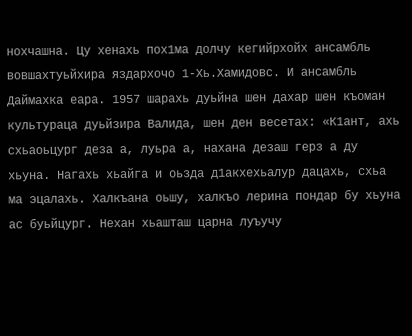нохчашна. Цу хенахь пох1ма долчу кегийрхойх ансамбль вовшахтуьйхира яздархочо 1-Хь.Хамидовс. И ансамбль Даймахка еара. 1957 шарахь дуьйна шен дахар шен къоман культураца дуьйзира Валида, шен ден весетах: «К1ант, ахь схьаоьцург деза а, луьра а, нахана дезаш герз а ду хьуна. Нагахь хьайга и оьзда д1акхехьалур дацахь, схьа ма эцалахь. Халкъана оьшу, халкъо лерина пондар бу хьуна ас буьйцург. Нехан хьашташ царна луъучу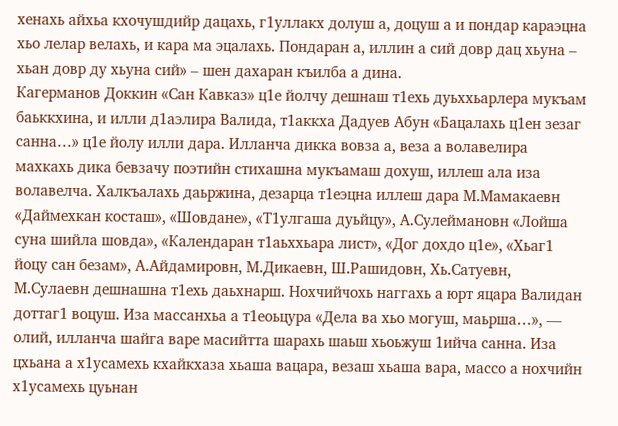хенахь айхьа кхочушдийр дацахь, г1уллакх долуш а, доцуш а и пондар караэцна хьо лелар велахь, и кара ма эцалахь. Пондаран а, иллин а сий довр дац хьуна – хьан довр ду хьуна сий» – шен дахаран къилба а дина.
Кагерманов Доккин «Сан Кавказ» ц1е йолчу дешнаш т1ехь дуьххьарлера мукъам баьккхина, и илли д1аэлира Валида, т1аккха Дадуев Абун «Бацалахь ц1ен зезаг санна…» ц1е йолу илли дара. Илланча дикка вовза а, веза а волавелира махкахь дика бевзачу поэтийн стихашна мукъамаш дохуш, иллеш ала иза волавелча. Халкъалахь даьржина, дезарца т1еэцна иллеш дара М.Мамакаевн «Даймехкан косташ», «Шовдане», «Т1улгаша дуьйцу», А.Сулеймановн «Лойша суна шийла шовда», «Календаран т1аьххьара лист», «Дог дохдо ц1е», «Хьаг1 йоцу сан безам», А.Айдамировн, М.Дикаевн, Ш.Рашидовн, Хь.Сатуевн, М.Сулаевн дешнашна т1ехь даьхнарш. Нохчийчохь наггахь а юрт яцара Валидан доттаг1 воцуш. Иза массанхьа а т1еоьцура «Дела ва хьо могуш, маьрша…», — олий, илланча шайга варе масийтта шарахь шаьш хьоьжуш 1ийча санна. Иза цхьана а х1усамехь кхайкхаза хьаша вацара, везаш хьаша вара, массо а нохчийн х1усамехь цуьнан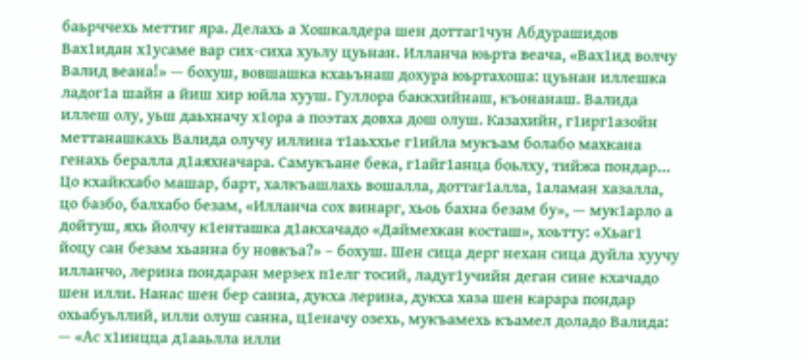баьрччехь меттиг яра. Делахь а Хошкалдера шен доттаг1чун Абдурашидов Вах1идан х1усаме вар сих-сиха хуьлу цуьнан. Илланча юьрта веача, «Вах1ид волчу Валид веана!» — бохуш, вовшашка кхаьънаш дохура юьртахоша: цуьнан иллешка ладог1а шайн а йиш хир юйла хууш. Гуллора баккхийнаш, къонанаш. Валида иллеш олу, уьш даьхначу х1ора а поэтах довха дош олуш. Казахийн, г1ирг1азойн меттанашкахь Валида олучу иллина т1аьххье г1ийла мукъам болабо махкана генахь бералла д1аяхначара. Самукъане бека, г1айг1анца боьлху, тийжа пондар… Цо кхайкхабо машар, барт, халкъашлахь вошалла, доттаг1алла, 1аламан хазалла, цо базбо, балхабо безам, «Илланча сох винарг, хьоь бахна безам бу», — мук1арло а дойтуш, яхь йолчу к1енташка д1акхачадо «Даймехкан косташ», хоьтту: «Хьаг1 йоцу сан безам хьанна бу новкъа?» – бохуш. Шен сица дерг нехан сица дуйла хуучу илланчо, лерина пондаран мерзех п1елг тосий, ладуг1учийн деган сине кхачадо шен илли. Нанас шен бер санна, дукха лерина, дукха хаза шен карара пондар охьабуьллий, илли олуш санна, ц1еначу озехь, мукъамехь къамел доладо Валида: — «Ас х1инцца д1ааьлла илли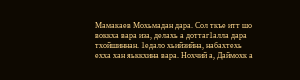Мамакаев Мохьмадан дара. Сол ткъе итт шо воккха вара иза, делахь а доттаг1алла дара тхойшиннан. 1едало хьийзийна, набахтехь ехха хан яьккхина вара. Нохчий а, Даймохк а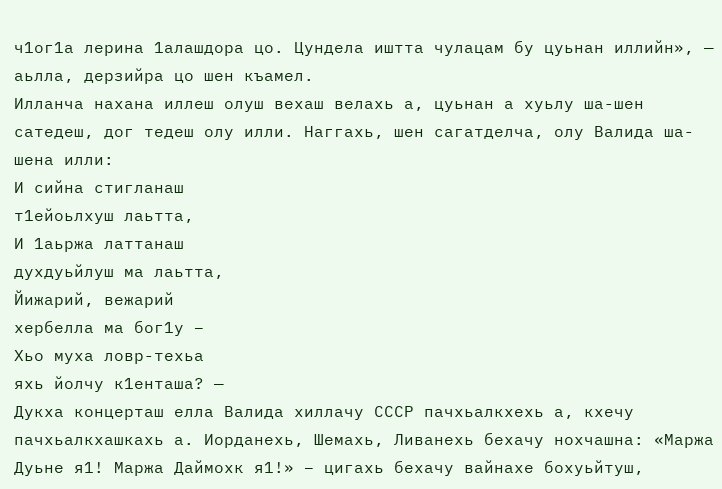ч1ог1а лерина 1алашдора цо. Цундела иштта чулацам бу цуьнан иллийн», — аьлла, дерзийра цо шен къамел.
Илланча нахана иллеш олуш вехаш велахь а, цуьнан а хуьлу ша-шен сатедеш, дог тедеш олу илли. Наггахь, шен сагатделча, олу Валида ша-шена илли:
И сийна стигланаш
т1ейоьлхуш лаьтта,
И 1аьржа латтанаш
духдуьйлуш ма лаьтта,
Йижарий, вежарий
хербелла ма бог1у –
Хьо муха ловр-техьа
яхь йолчу к1енташа? —
Дукха концерташ елла Валида хиллачу СССР пачхьалкхехь а, кхечу пачхьалкхашкахь а. Иорданехь, Шемахь, Ливанехь бехачу нохчашна: «Маржа Дуьне я1! Маржа Даймохк я1!» – цигахь бехачу вайнахе бохуьйтуш,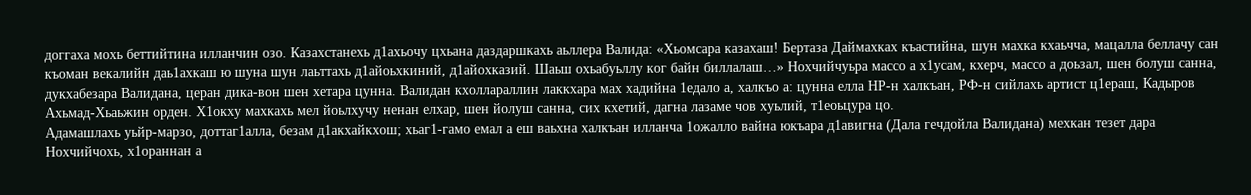доггаха мохь беттийтина илланчин озо. Казахстанехь д1ахьочу цхьана даздаршкахь аьллера Валида: «Хьомсара казахаш! Бертаза Даймахках къастийна, шун махка кхаьчча, мацалла беллачу сан къоман векалийн даь1ахкаш ю шуна шун лаьттахь д1айоьхкиний, д1айохказий. Шаьш охьабуьллу ког байн биллалаш…» Нохчийчуьра массо а х1усам, кхерч, массо а доьзал, шен болуш санна, дукхабезара Валидана, церан дика-вон шен хетара цунна. Валидан кхоллараллин лаккхара мах хадийна 1едало а, халкъо а: цунна елла НР-н халкъан, РФ-н сийлахь артист ц1ераш, Кадыров Ахьмад-Хьаьжин орден. Х1окху махкахь мел йоьлхучу ненан елхар, шен йолуш санна, сих кхетий, дагна лазаме чов хуьлий, т1еоьцура цо.
Адамашлахь уьйр-марзо, доттаг1алла, безам д1акхайкхош; хьаг1-гамо емал а еш ваьхна халкъан илланча 1ожалло вайна юкъара д1авигна (Дала гечдойла Валидана) мехкан тезет дара Нохчийчохь, х1ораннан а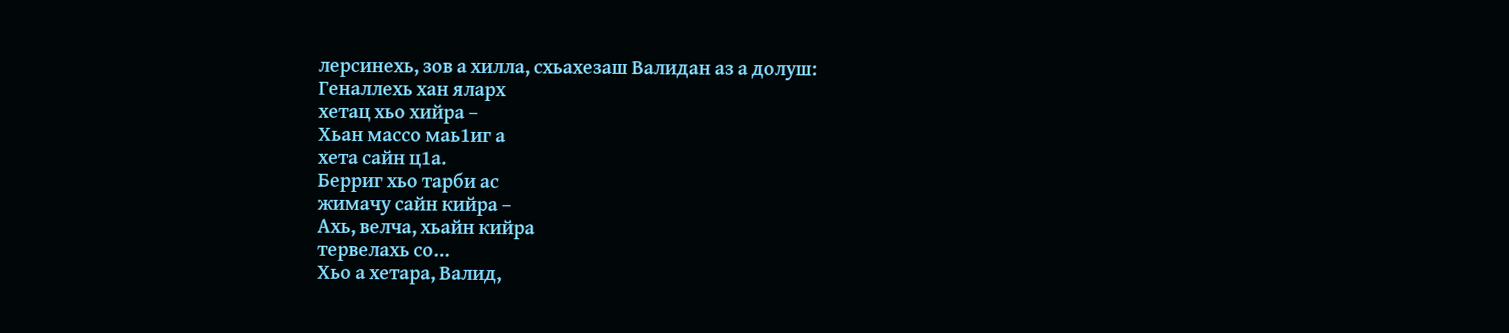лерсинехь, зов а хилла, схьахезаш Валидан аз а долуш:
Геналлехь хан яларх
хетац хьо хийра –
Хьан массо маь1иг а
хета сайн ц1а.
Берриг хьо тарби ас
жимачу сайн кийра –
Ахь, велча, хьайн кийра
тервелахь со…
Хьо а хетара, Валид,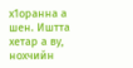х1оранна а шен. Иштта хетар а ву, нохчийн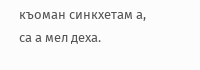къоман синкхетам а, са а мел деха.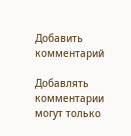Добавить комментарий

Добавлять комментарии могут только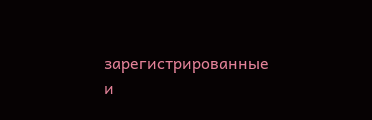зарегистрированные и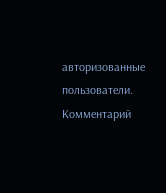авторизованные пользователи. Комментарий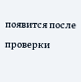появится после проверки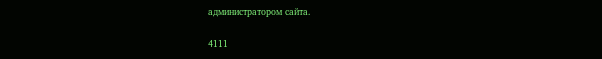администратором сайта.

4111